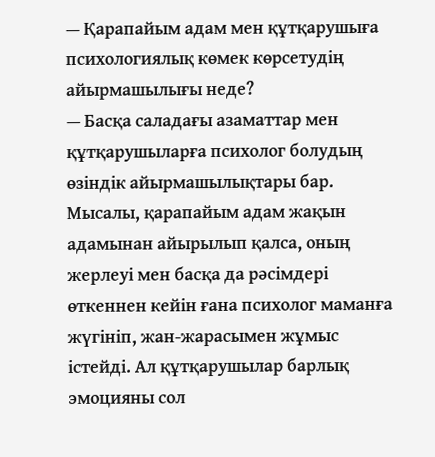— Қарапайым адам мен құтқарушыға психологиялық көмек көрсетудің айырмашылығы неде?
— Басқа саладағы азаматтар мен құтқарушыларға психолог болудың өзіндік айырмашылықтары бар. Мысалы, қарапайым адам жақын адамынан айырылып қалса, оның жерлеуі мен басқа да рәсімдері өткеннен кейін ғана психолог маманға жүгініп, жан-жарасымен жұмыс істейді. Ал құтқарушылар барлық эмоцияны сол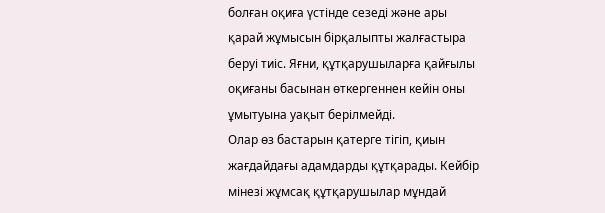болған оқиға үстінде сезеді және ары қарай жұмысын бірқалыпты жалғастыра беруі тиіс. Яғни, құтқарушыларға қайғылы оқиғаны басынан өткергеннен кейін оны ұмытуына уақыт берілмейді.
Олар өз бастарын қатерге тігіп, қиын жағдайдағы адамдарды құтқарады. Кейбір мінезі жұмсақ құтқарушылар мұндай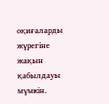оқиғаларды жүрегіне жақын қабылдауы мүмкін.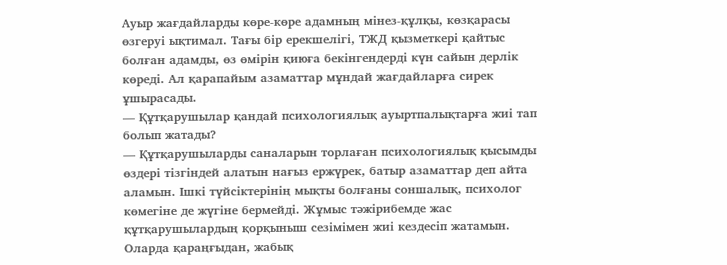Ауыр жағдайларды көре-көре адамның мінез-құлқы, көзқарасы өзгеруі ықтимал. Тағы бір ерекшелігі, ТЖД қызметкері қайтыс болған адамды, өз өмірін қиюға бекінгендерді күн сайын дерлік көреді. Ал қарапайым азаматтар мұндай жағдайларға сирек ұшырасады.
— Құтқарушылар қандай психологиялық ауыртпалықтарға жиі тап болып жатады?
— Құтқарушыларды саналарын торлаған психологиялық қысымды өздері тізгіндей алатын нағыз ержүрек, батыр азаматтар деп айта аламын. Ішкі түйсіктерінің мықты болғаны соншалық, психолог көмегіне де жүгіне бермейді. Жұмыс тәжірибемде жас құтқарушылардың қорқыныш сезімімен жиі кездесіп жатамын. Оларда қараңғыдан, жабық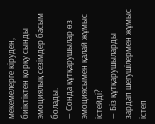мекемелерге кіруден, биіктіктен қорқу сынды эмоциялық сезімдер басым болады.
— Сонда құтқарушылар өз эмоциясымен қалай жұмыс істейді?
— Біз құтқарушыларды зардап шегушілермен жұмыс істеп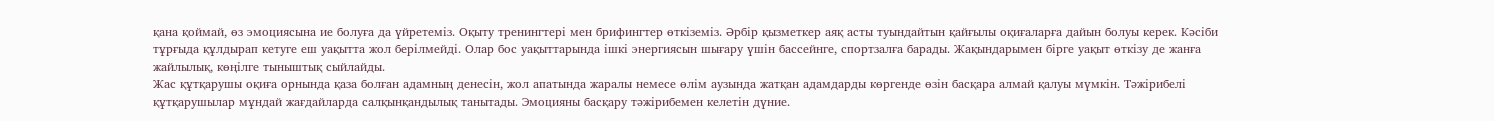қана қоймай, өз эмоциясына ие болуға да үйретеміз. Оқыту тренингтері мен брифингтер өткіземіз. Әрбір қызметкер аяқ асты туындайтын қайғылы оқиғаларға дайын болуы керек. Кәсіби тұрғыда құлдырап кетуге еш уақытта жол берілмейді. Олар бос уақыттарында ішкі энергиясын шығару үшін бассейнге, спортзалға барады. Жақындарымен бірге уақыт өткізу де жанға жайлылық, көңілге тыныштық сыйлайды.
Жас құтқарушы оқиға орнында қаза болған адамның денесін, жол апатында жаралы немесе өлім аузында жатқан адамдарды көргенде өзін басқара алмай қалуы мүмкін. Тәжірибелі құтқарушылар мұндай жағдайларда салқынқандылық танытады. Эмоцияны басқару тәжірибемен келетін дүние.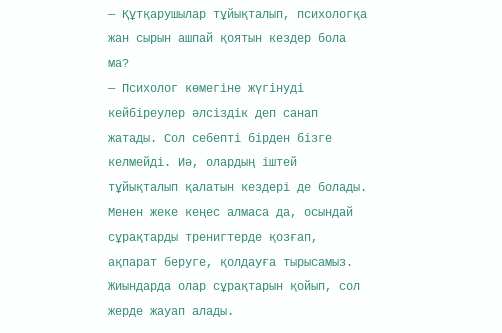— Құтқарушылар тұйықталып, психологқа жан сырын ашпай қоятын кездер бола ма?
— Психолог көмегіне жүгінуді кейбіреулер әлсіздік деп санап жатады. Сол себепті бірден бізге келмейді. Иә, олардың іштей тұйықталып қалатын кездері де болады. Менен жеке кеңес алмаса да, осындай сұрақтарды тренигтерде қозғап, ақпарат беруге, қолдауға тырысамыз. Жиындарда олар сұрақтарын қойып, сол жерде жауап алады.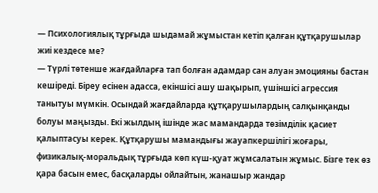— Психологиялық тұрғыда шыдамай жұмыстан кетіп қалған құтқарушылар жиі кездесе ме?
— Түрлі төтенше жағдайларға тап болған адамдар сан алуан эмоцияны бастан кешіреді. Біреу есінен адасса, екіншісі ашу шақырып, үшіншісі агрессия танытуы мүмкін. Осындай жағдайларда құтқарушылардың салқынқанды болуы маңызды. Екі жылдың ішінде жас мамандарда төзімділік қасиет қалыптасуы керек. Құтқарушы мамандығы жауапкершілігі жоғары, физикалық-моральдық тұрғыда көп күш-қуат жұмсалатын жұмыс. Бізге тек өз қара басын емес, басқаларды ойлайтын, жанашыр жандар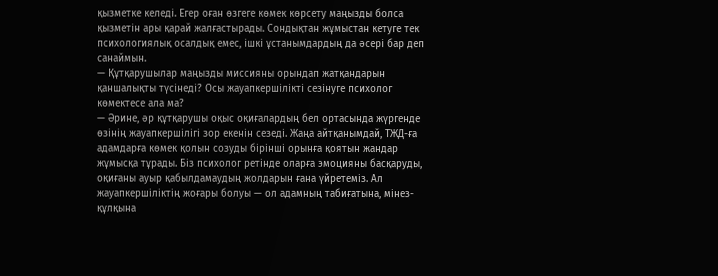қызметке келеді. Егер оған өзгеге көмек көрсету маңызды болса қызметін ары қарай жалғастырады. Сондықтан жұмыстан кетуге тек психологиялық осалдық емес, ішкі ұстанымдардың да әсері бар деп санаймын.
— Құтқарушылар маңызды миссияны орындап жатқандарын қаншалықты түсінеді? Осы жауапкершілікті сезінуге психолог көмектесе ала ма?
— Әрине, әр құтқарушы оқыс оқиғалардың бел ортасында жүргенде өзінің жауапкершілігі зор екенін сезеді. Жаңа айтқанымдай, ТЖД-ға адамдарға көмек қолын созуды бірінші орынға қоятын жандар жұмысқа тұрады. Біз психолог ретінде оларға эмоцияны басқаруды, оқиғаны ауыр қабылдамаудың жолдарын ғана үйретеміз. Ал жауапкершіліктің жоғары болуы — ол адамның табиғатына, мінез-құлқына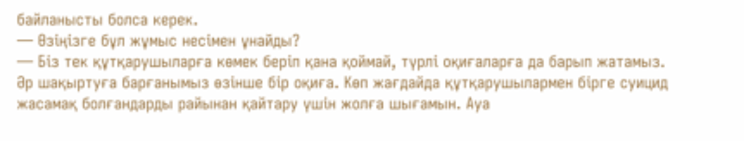байланысты болса керек.
— Өзіңізге бұл жұмыс несімен ұнайды?
— Біз тек құтқарушыларға көмек беріп қана қоймай, түрлі оқиғаларға да барып жатамыз. Әр шақыртуға барғанымыз өзінше бір оқиға. Көп жағдайда құтқарушылармен бірге суицид жасамақ болғандарды райынан қайтару үшін жолға шығамын. Ауа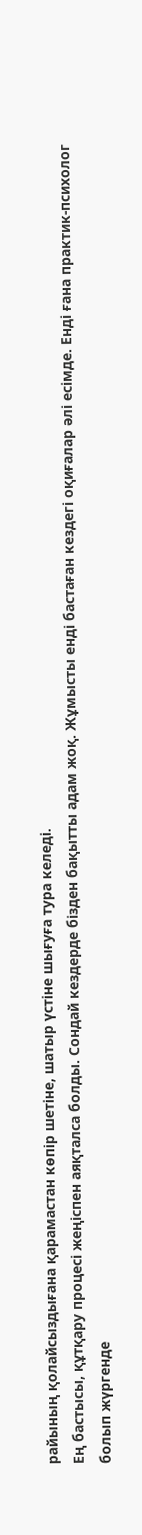райының қолайсыздығана қарамастан көпір шетіне, шатыр үстіне шығуға тура келеді.
Ең бастысы, құтқару процесі жеңіспен аяқталса болды. Сондай кездерде бізден бақытты адам жоқ. Жұмысты енді бастаған кездегі оқиғалар әлі есімде. Енді ғана практик-психолог болып жүргенде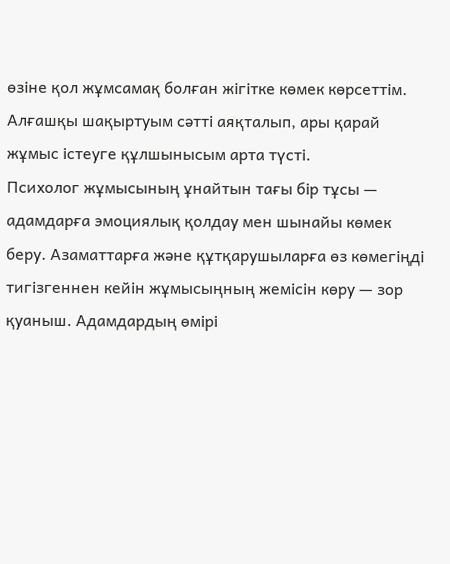өзіне қол жұмсамақ болған жігітке көмек көрсеттім. Алғашқы шақыртуым сәтті аяқталып, ары қарай жұмыс істеуге құлшынысым арта түсті.
Психолог жұмысының ұнайтын тағы бір тұсы — адамдарға эмоциялық қолдау мен шынайы көмек беру. Азаматтарға және құтқарушыларға өз көмегіңді тигізгеннен кейін жұмысыңның жемісін көру — зор қуаныш. Адамдардың өмірі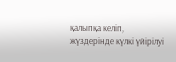қалыпқа келіп, жүздерінде күлкі үйірілуі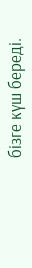бізге күш береді.